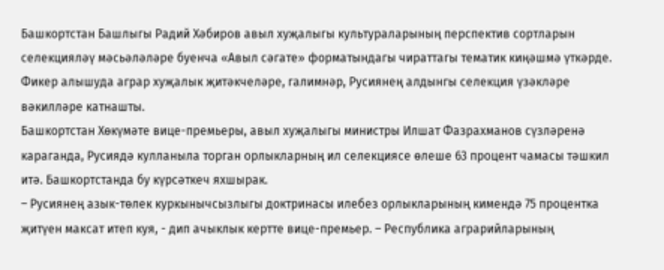Башкортстан Башлыгы Радий Хәбиров авыл хуҗалыгы культураларының перспектив сортларын селекцияләү мәсьәләләре буенча «Авыл сәгате» форматындагы чираттагы тематик киңәшмә үткәрде. Фикер алышуда аграр хуҗалык җитәкчеләре, галимнәр, Русиянең алдынгы селекция үзәкләре вәкилләре катнашты.
Башкортстан Хөкүмәте вице-премьеры, авыл хуҗалыгы министры Илшат Фазрахманов сүзләренә караганда, Русиядә кулланыла торган орлыкларның ил селекциясе өлеше 63 процент чамасы тәшкил итә. Башкортстанда бу күрсәткеч яхшырак.
– Русиянең азык-төлек куркынычсызлыгы доктринасы илебез орлыкларының кимендә 75 процентка җитүен максат итеп куя, - дип ачыклык кертте вице-премьер. – Республика аграрийларының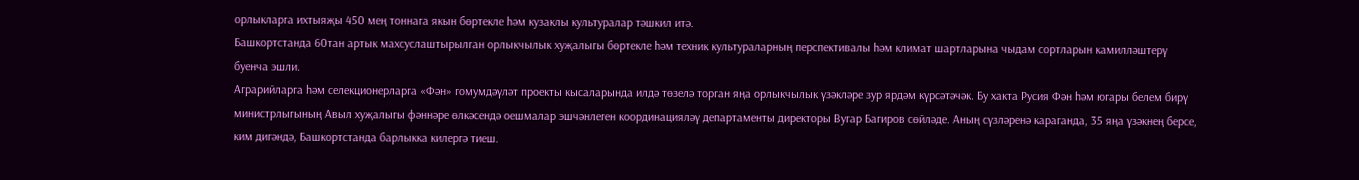орлыкларга ихтыяҗы 450 мең тоннага якын бөртекле һәм кузаклы культуралар тәшкил итә.
Башкортстанда 60тан артык махсуслаштырылган орлыкчылык хуҗалыгы бөртекле һәм техник культураларның перспективалы һәм климат шартларына чыдам сортларын камилләштерү буенча эшли.
Аграрийларга һәм селекционерларга «Фән» гомумдәүләт проекты кысаларында илдә төзелә торган яңа орлыкчылык үзәкләре зур ярдәм күрсәтәчәк. Бу хакта Русия Фән һәм югары белем бирү министрлыгының Авыл хуҗалыгы фәннәре өлкәсендә оешмалар эшчәнлеген координацияләү департаменты директоры Вугар Багиров сөйләде. Аның сүзләренә караганда, 35 яңа үзәкнең берсе, ким дигәндә, Башкортстанда барлыкка килергә тиеш.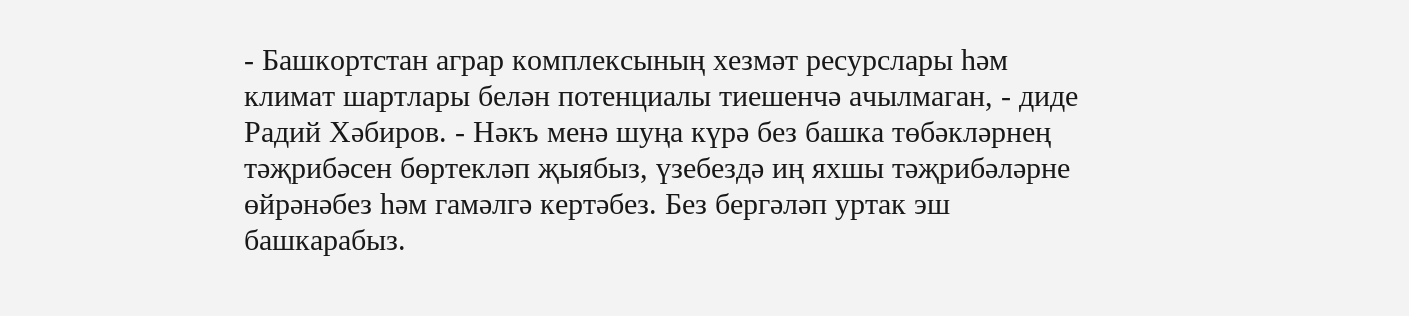- Башкортстан аграр комплексының хезмәт ресурслары һәм климат шартлары белән потенциалы тиешенчә ачылмаган, - диде Радий Хәбиров. - Нәкъ менә шуңа күрә без башка төбәкләрнең тәҗрибәсен бөртекләп җыябыз, үзебездә иң яхшы тәҗрибәләрне өйрәнәбез һәм гамәлгә кертәбез. Без бергәләп уртак эш башкарабыз.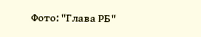Фото: "Глава РБ"